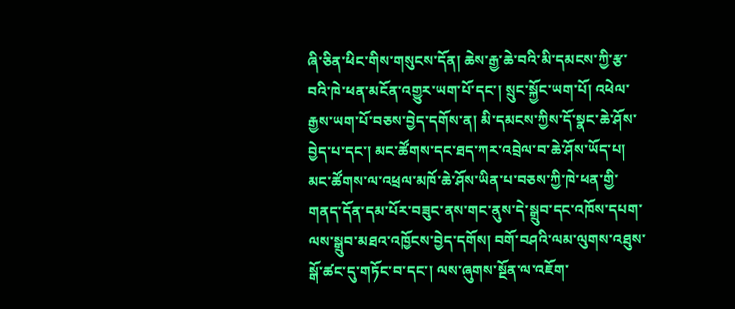ཞི་ཅིན་ཕིང་གིས་གསུངས་དོན། ཆེས་རྒྱ་ཆེ་བའི་མི་དམངས་ཀྱི་རྩ་བའི་ཁེ་ཕན་མངོན་འགྱུར་ཡག་པོ་དང་། སྲུང་སྐྱོང་ཡག་པོ། འཕེལ་རྒྱས་ཡག་པོ་བཅས་བྱེད་དགོས་ན། མི་དམངས་ཀྱིས་དོ་སྣང་ཆེ་ཤོས་བྱེད་པ་དང་། མང་ཚོགས་དང་ཐད་ཀར་འབྲེལ་བ་ཆེ་ཤོས་ཡོད་པ། མང་ཚོགས་ལ་འཕྲལ་མཁོ་ཆེ་ཤོས་ཡིན་པ་བཅས་ཀྱི་ཁེ་ཕན་གྱི་གནད་དོན་དམ་པོར་བཟུང་ནས་གང་ནུས་དེ་སྒྲུབ་དང་འཁོས་དཔག་ལས་སྒྲུབ་མཐའ་འཁྱོངས་བྱེད་དགོས། བགོ་བཤའི་ལམ་ལུགས་འཐུས་སྒོ་ཚང་དུ་གཏོང་བ་དང་། ལས་ཞུགས་སྔོན་ལ་འཇོག་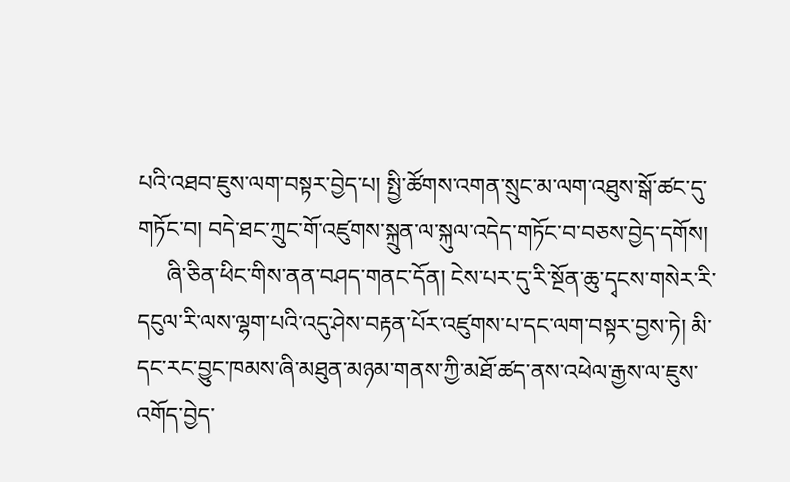པའི་འཐབ་ཇུས་ལག་བསྟར་བྱེད་པ། སྤྱི་ཚོགས་འགན་སྲུང་མ་ལག་འཐུས་སྒོ་ཚང་དུ་གཏོང་བ། བདེ་ཐང་ཀྲུང་གོ་འཛུགས་སྐྲུན་ལ་སྐུལ་འདེད་གཏོང་བ་བཅས་བྱེད་དགོས།
     ཞི་ཅིན་ཕིང་གིས་ནན་བཤད་གནང་དོན། ངེས་པར་དུ་རི་སྔོན་ཆུ་དྭངས་གསེར་རི་དངུལ་རི་ལས་ལྷག་པའི་འདུ་ཤེས་བརྟན་པོར་འཛུགས་པ་དང་ལག་བསྟར་བྱས་ཏེ། མི་དང་རང་བྱུང་ཁམས་ཞི་མཐུན་མཉམ་གནས་ཀྱི་མཐོ་ཚད་ནས་འཕེལ་རྒྱས་ལ་ཇུས་འགོད་བྱེད་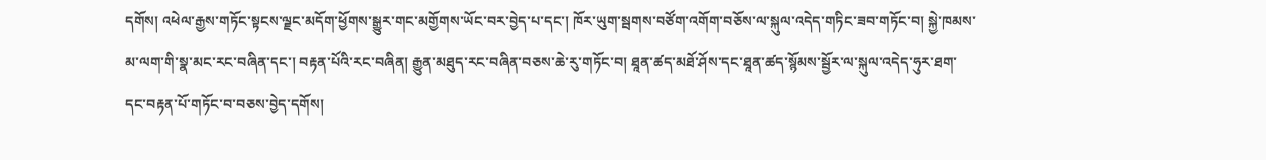དགོས། འཕེལ་རྒྱས་གཏོང་སྟངས་ལྗང་མདོག་ཕྱོགས་སྒྱུར་གང་མགྱོགས་ཡོང་བར་བྱེད་པ་དང་། ཁོར་ཡུག་སྦགས་བཙོག་འགོག་བཅོས་ལ་སྐུལ་འདེད་གཏིང་ཟབ་གཏོང་བ། སྐྱེ་ཁམས་མ་ལག་གི་སྣ་མང་རང་བཞིན་དང་། བརྟན་པོའི་རང་བཞིན། རྒྱུན་མཐུད་རང་བཞིན་བཅས་ཆེ་རུ་གཏོང་བ། ཐཱན་ཚད་མཐོ་ཤོས་དང་ཐཱན་ཚད་སྙོམས་སྦྱོར་ལ་སྐུལ་འདེད་ཧུར་ཐག་དང་བརྟན་པོ་གཏོང་བ་བཅས་བྱེད་དགོས།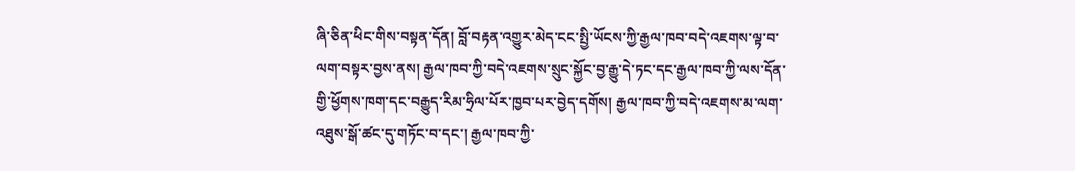ཞི་ཅིན་ཕིང་གིས་བསྟན་དོན། བློ་བརྟན་འགྱུར་མེད་ངང་སྤྱི་ཡོངས་ཀྱི་རྒྱལ་ཁབ་བདེ་འཇགས་ལྟ་བ་ལག་བསྟར་བྱས་ནས། རྒྱལ་ཁབ་ཀྱི་བདེ་འཇགས་སྲུང་སྐྱོང་བྱ་རྒྱུ་དེ་ཏང་དང་རྒྱལ་ཁབ་ཀྱི་ལས་དོན་གྱི་ཕྱོགས་ཁག་དང་བརྒྱུད་རིམ་ཧྲིལ་པོར་ཁྱབ་པར་བྱེད་དགོས། རྒྱལ་ཁབ་ཀྱི་བདེ་འཇགས་མ་ལག་འཐུས་སྒོ་ཚང་དུ་གཏོང་བ་དང་། རྒྱལ་ཁབ་ཀྱི་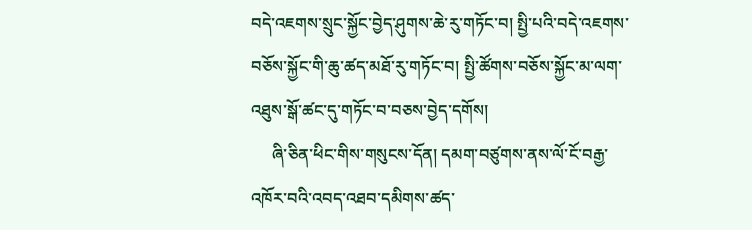བདེ་འཇགས་སྲུང་སྐྱོང་བྱེད་ཤུགས་ཆེ་རུ་གཏོང་བ། སྤྱི་པའི་བདེ་འཇགས་བཅོས་སྐྱོང་གི་ཆུ་ཚད་མཐོ་རུ་གཏོང་བ། སྤྱི་ཚོགས་བཅོས་སྐྱོང་མ་ལག་འཐུས་སྒོ་ཚང་དུ་གཏོང་བ་བཅས་བྱེད་དགོས།
     ཞི་ཅིན་ཕིང་གིས་གསུངས་དོན། དམག་བཙུགས་ནས་ལོ་ངོ་བརྒྱ་འཁོར་བའི་འབད་འཐབ་དམིགས་ཚད་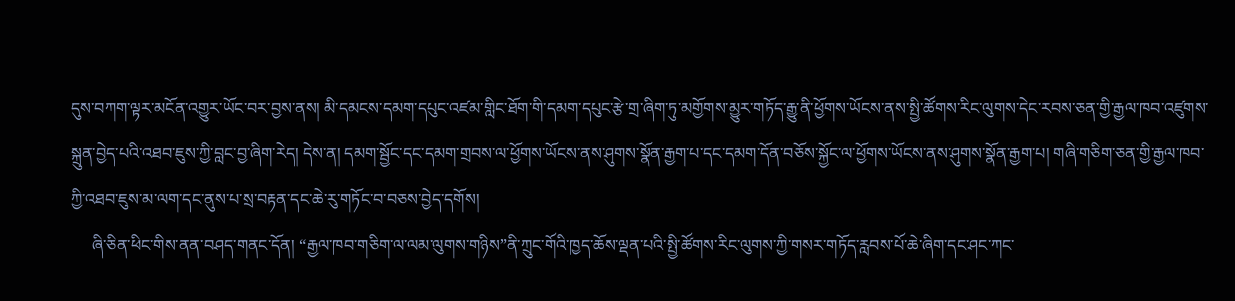དུས་བཀག་ལྟར་མངོན་འགྱུར་ཡོང་བར་བྱས་ནས། མི་དམངས་དམག་དཔུང་འཛམ་གླིང་ཐོག་གི་དམག་དཔུང་རྩེ་གྲ་ཞིག་ཏུ་མགྱོགས་མྱུར་གཏོད་རྒྱུ་ནི་ཕྱོགས་ཡོངས་ནས་སྤྱི་ཚོགས་རིང་ལུགས་དེང་རབས་ཅན་གྱི་རྒྱལ་ཁབ་འཛུགས་སྐྲུན་བྱེད་པའི་འཐབ་ཇུས་ཀྱི་བླང་བྱ་ཞིག་རེད། དེས་ན། དམག་སྦྱོང་དང་དམག་གྲབས་ལ་ཕྱོགས་ཡོངས་ནས་ཤུགས་སྣོན་རྒྱག་པ་དང་དམག་དོན་བཅོས་སྐྱོང་ལ་ཕྱོགས་ཡོངས་ནས་ཤུགས་སྣོན་རྒྱག་པ། གཞི་གཅིག་ཅན་གྱི་རྒྱལ་ཁབ་ཀྱི་འཐབ་ཇུས་མ་ལག་དང་ནུས་པ་སྲ་བརྟན་དང་ཆེ་རུ་གཏོང་བ་བཅས་བྱེད་དགོས།
     ཞི་ཅིན་ཕིང་གིས་ནན་བཤད་གནང་དོན། “རྒྱལ་ཁབ་གཅིག་ལ་ལམ་ལུགས་གཉིས”ནི་ཀྲུང་གོའི་ཁྱད་ཆོས་ལྡན་པའི་སྤྱི་ཚོགས་རིང་ལུགས་ཀྱི་གསར་གཏོད་རླབས་པོ་ཆེ་ཞིག་དང་ཤང་ཀང་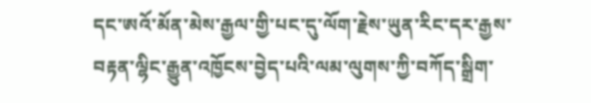དང་ཨའོ་མོན་མེས་རྒྱལ་གྱི་པང་དུ་ལོག་རྗེས་ཡུན་རིང་དར་རྒྱས་བརྟན་ལྷིང་རྒྱུན་འཁྱོངས་བྱེད་པའི་ལམ་ལུགས་ཀྱི་བཀོད་སྒྲིག་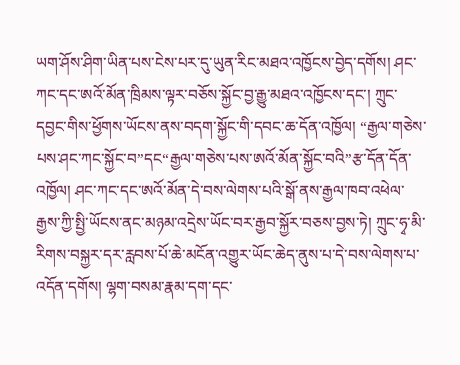ཡག་ཤོས་ཤིག་ཡིན་པས་ངེས་པར་དུ་ཡུན་རིང་མཐའ་འཁྱོངས་བྱེད་དགོས། ཤང་ཀང་དང་ཨའོ་མོན་ཁྲིམས་ལྟར་བཅོས་སྐྱོང་བྱ་རྒྱུ་མཐའ་འཁྱོངས་དང་། ཀྲུང་དབྱང་གིས་ཕྱོགས་ཡོངས་ནས་བདག་སྐྱོང་གི་དབང་ཆ་དོན་འཁྱོལ། “རྒྱལ་གཅེས་པས་ཤང་ཀང་སྐྱོང་བ”དང“རྒྱལ་གཅེས་པས་ཨའོ་མོན་སྐྱོང་བའི”རྩ་དོན་དོན་འཁྱོལ། ཤང་ཀང་དང་ཨའོ་མོན་དེ་བས་ལེགས་པའི་སྒོ་ནས་རྒྱལ་ཁབ་འཕེལ་རྒྱས་ཀྱི་སྤྱི་ཡོངས་ནང་མཉམ་འདྲེས་ཡོང་བར་རྒྱབ་སྐྱོར་བཅས་བྱས་ཏེ། ཀྲུང་ཧྭ་མི་རིགས་བསྐྱར་དར་རླབས་པོ་ཆེ་མངོན་འགྱུར་ཡོང་ཆེད་ནུས་པ་དེ་བས་ལེགས་པ་འདོན་དགོས། ལྷག་བསམ་རྣམ་དག་དང་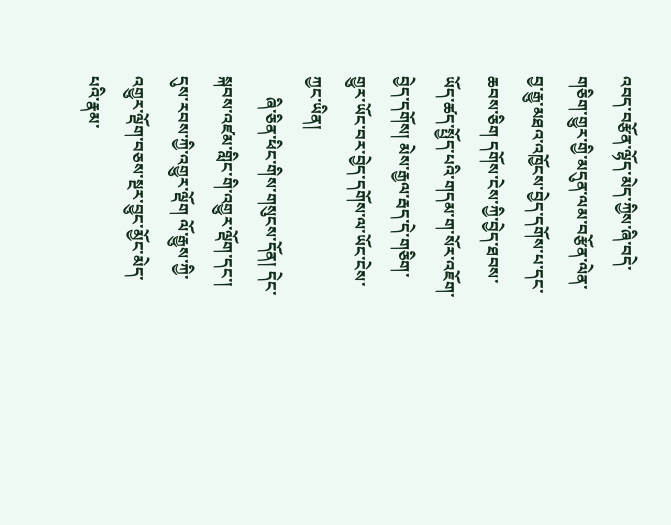འབད་བརྩོན་ལྷོད་མེད་ཀྱིས་ཞི་བདེ་གཅིག་གྱུར་གྱི་མདུན་ལམ་བརྩོན་ལེན་བྱ་རྒྱུ་མཐའ་འཁྱོངས་བྱེད་དགོས་པ་དང་ཆབས་ཅིག དགོས་ངེས་ཀྱི་བྱེད་ཐབས་ཡོད་ཚད་སྤྱོད་པའི་གདམ་ག་སོར་འཇོག་བྱེད་དགོས། མེས་རྒྱལ་རྦད་དེ་གཅིག་གྱུར་ཡོང་བར་བྱེད་དགོས་ལ་ཡོང་ངེས་ཀྱང་ཡིན།
     ཞི་ཅིན་ཕིང་གིས་གསུངས་དོན། དེང་སྐབས་འཛམ་གླིང་གི་འགྱུར་ལྡོག་དང་། དུས་རབས་ཀྱི་འགྱུར་ལྡོག ལོ་རྒྱུས་ཀྱི་འགྱུར་ལྡོག་བཅས་སྔར་བྱུང་མྱོང་མེད་པའི་རྣམ་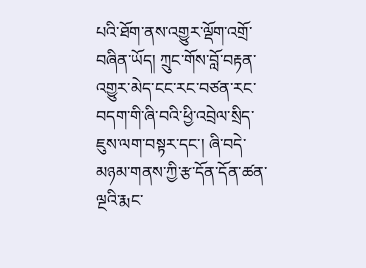པའི་ཐོག་ནས་འགྱུར་ལྡོག་འགྲོ་བཞིན་ཡོད། ཀྲུང་གོས་བློ་བརྟན་འགྱུར་མེད་ངང་རང་བཙན་རང་བདག་གི་ཞི་བའི་ཕྱི་འབྲེལ་སྲིད་ཇུས་ལག་བསྟར་དང་། ཞི་བདེ་མཉམ་གནས་ཀྱི་རྩ་དོན་དོན་ཚན་ལྔའི་རྨང་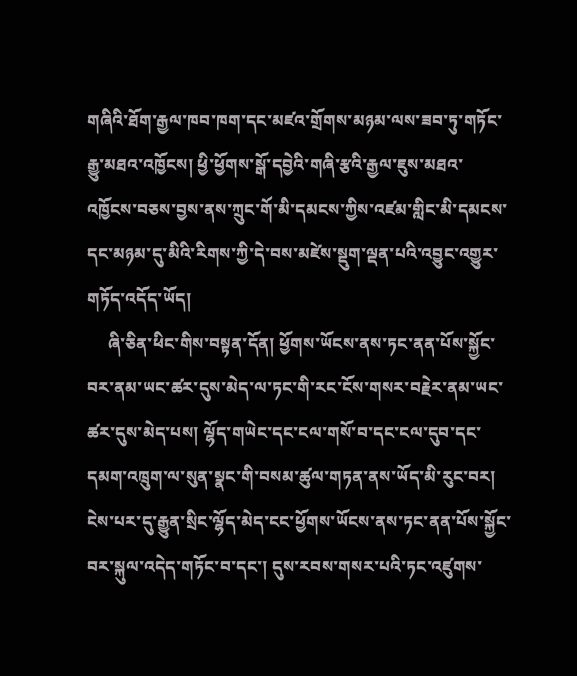གཞིའི་ཐོག་རྒྱལ་ཁབ་ཁག་དང་མཛའ་གྲོགས་མཉམ་ལས་ཟབ་ཏུ་གཏོང་རྒྱུ་མཐའ་འཁྱོངས། ཕྱི་ཕྱོགས་སྒོ་དབྱེའི་གཞི་རྩའི་རྒྱལ་ཇུས་མཐའ་འཁྱོངས་བཅས་བྱས་ནས་ཀྲུང་གོ་མི་དམངས་ཀྱིས་འཛམ་གླིང་མི་དམངས་དང་མཉམ་དུ་མིའི་རིགས་ཀྱི་དེ་བས་མཛེས་སྡུག་ལྡན་པའི་འབྱུང་འགྱུར་གཏོད་འདོད་ཡོད།
     ཞི་ཅིན་ཕིང་གིས་བསྟན་དོན། ཕྱོགས་ཡོངས་ནས་ཏང་ནན་པོས་སྐྱོང་བར་ནམ་ཡང་ཚར་དུས་མེད་ལ་ཏང་གི་རང་ངོས་གསར་བརྗེར་ནམ་ཡང་ཚར་དུས་མེད་པས། ལྷོད་གཡེང་དང་ངལ་གསོ་བ་དང་ངལ་དུབ་དང་དམག་འཁྲུག་ལ་སུན་སྣང་གི་བསམ་ཚུལ་གཏན་ནས་ཡོད་མི་རུང་བར། ངེས་པར་དུ་རྒྱུན་སྲིང་ལྷོད་མེད་ངང་ཕྱོགས་ཡོངས་ནས་ཏང་ནན་པོས་སྐྱོང་བར་སྐུལ་འདེད་གཏོང་བ་དང་། དུས་རབས་གསར་པའི་ཏང་འཛུགས་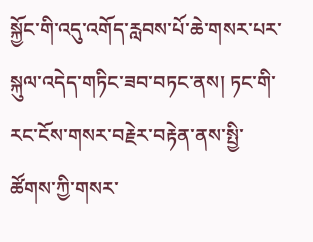སྐྱོང་གི་འདུ་འགོད་རླབས་པོ་ཆེ་གསར་པར་སྐུལ་འདེད་གཏིང་ཟབ་བཏང་ནས། ཏང་གི་རང་ངོས་གསར་བརྗེར་བརྟེན་ནས་སྤྱི་ཚོགས་ཀྱི་གསར་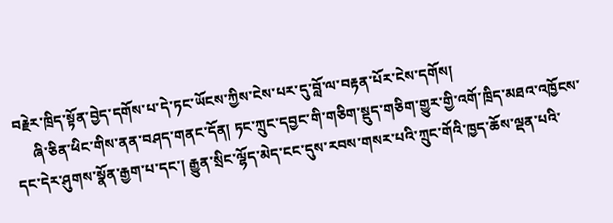བརྗེར་ཁྲིད་སྟོན་བྱེད་དགོས་པ་དེ་ཏང་ཡོངས་ཀྱིས་ངེས་པར་དུ་བློ་ལ་བརྟན་པོར་ངེས་དགོས།
     ཞི་ཅིན་ཕིང་གིས་ནན་བཤད་གནང་དོན། ཏང་ཀྲུང་དབྱང་གི་གཅིག་སྡུད་གཅིག་གྱུར་གྱི་འགོ་ཁྲིད་མཐའ་འཁྱོངས་དང་དེར་ཤུགས་སྣོན་རྒྱག་པ་དང་། རྒྱུན་སྲིང་ལྷོད་མེད་ངང་དུས་རབས་གསར་པའི་ཀྲུང་གོའི་ཁྱད་ཆོས་ལྡན་པའི་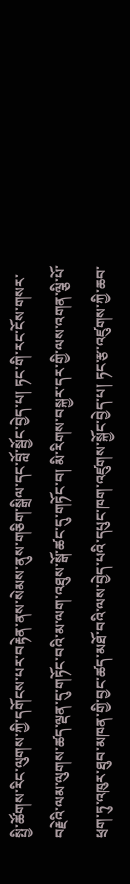སྤྱི་ཚོགས་རིང་ལུགས་ཀྱི་དགོངས་པར་བརྟེན་ནས་སེམས་ནུས་གཅིག་སྒྲིལ་དང་བློ་སྦྱོང་བྱེད་པ། ཏང་གི་རང་ངོས་གསར་བརྗེའི་ལམ་ལུགས་ཚད་ལྡན་དུ་གཏོང་བའི་མ་ལག་འཐུས་སྒོ་ཚང་དུ་གཏོང་བ། མི་རིགས་བསྐྱར་དར་གྱི་ལས་འགན་ལྕི་པོ་ཕྲག་ཏུ་འཁུར་ཐུབ་མཁན་གྱི་བྱང་ཚད་མཐོ་བའི་ལས་བྱེད་པའི་དཔུང་ཁག་འཛུགས་སྐྱོང་བྱེད་པ། ཏང་རྩ་འཛུགས་ཀྱི་ཆབ་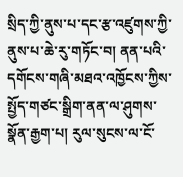སྲིད་ཀྱི་ནུས་པ་དང་རྩ་འཛུགས་ཀྱི་ནུས་པ་ཆེ་རུ་གཏོང་བ། ནན་པའི་དགོངས་གཞི་མཐའ་འཁྱོངས་ཀྱིས་སྤྱོད་གཙང་སྒྲིག་ནན་ལ་ཤུགས་སྣོན་རྒྱག་པ། རུལ་སུངས་ལ་ངོ་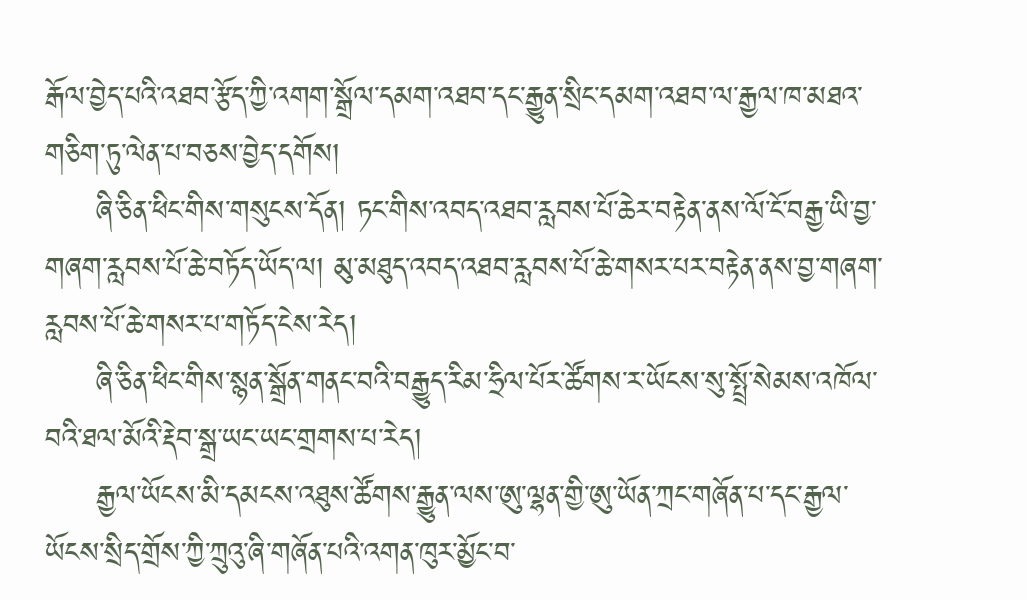རྒོལ་བྱེད་པའི་འཐབ་རྩོད་ཀྱི་འགག་སྒྲོལ་དམག་འཐབ་དང་རྒྱུན་སྲིང་དམག་འཐབ་ལ་རྒྱལ་ཁ་མཐའ་གཅིག་ཏུ་ལེན་པ་བཅས་བྱེད་དགོས།
     ཞི་ཅིན་ཕིང་གིས་གསུངས་དོན། ཏང་གིས་འབད་འཐབ་རླབས་པོ་ཆེར་བརྟེན་ནས་ལོ་ངོ་བརྒྱ་ཡི་བྱ་གཞག་རླབས་པོ་ཆེ་བཏོད་ཡོད་ལ། མུ་མཐུད་འབད་འཐབ་རླབས་པོ་ཆེ་གསར་པར་བརྟེན་ནས་བྱ་གཞག་རླབས་པོ་ཆེ་གསར་པ་གཏོད་ངེས་རེད།
     ཞི་ཅིན་ཕིང་གིས་སྙན་སྒྲོན་གནང་བའི་བརྒྱུད་རིམ་ཧྲིལ་པོར་ཚོགས་ར་ཡོངས་སུ་སྤྲོ་སེམས་འཁོལ་བའི་ཐལ་མོའི་རྡེབ་སྒྲ་ཡང་ཡང་གྲགས་པ་རེད།
     རྒྱལ་ཡོངས་མི་དམངས་འཐུས་ཚོགས་རྒྱུན་ལས་ཨུ་ལྷན་གྱི་ཨུ་ཡོན་ཀྲང་གཞོན་པ་དང་རྒྱལ་ཡོངས་སྲིད་གྲོས་ཀྱི་ཀྲུའུ་ཞི་གཞོན་པའི་འགན་ཁུར་མྱོང་བ་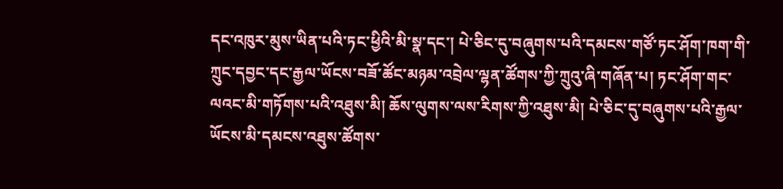དང་འཁུར་མུས་ཡིན་པའི་ཏང་ཕྱིའི་མི་སྣ་དང་། པེ་ཅིང་དུ་བཞུགས་པའི་དམངས་གཙོ་ཏང་ཤོག་ཁག་གི་ཀྲུང་དབྱང་དང་རྒྱལ་ཡོངས་བཟོ་ཚོང་མཉམ་འབྲེལ་ལྷན་ཚོགས་ཀྱི་ཀྲུའུ་ཞི་གཞོན་པ། ཏང་ཤོག་གང་ལའང་མི་གཏོགས་པའི་འཐུས་མི། ཆོས་ལུགས་ལས་རིགས་ཀྱི་འཐུས་མི། པེ་ཅིང་དུ་བཞུགས་པའི་རྒྱལ་ཡོངས་མི་དམངས་འཐུས་ཚོགས་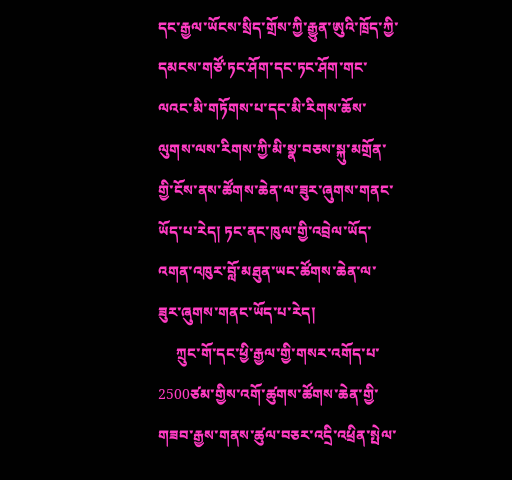དང་རྒྱལ་ཡོངས་སྲིད་གྲོས་ཀྱི་རྒྱུན་ཨུའི་ཁྲོད་ཀྱི་དམངས་གཙོ་ཏང་ཤོག་དང་ཏང་ཤོག་གང་ལའང་མི་གཏོགས་པ་དང་མི་རིགས་ཆོས་ལུགས་ལས་རིགས་ཀྱི་མི་སྣ་བཅས་སྐུ་མགྲོན་གྱི་ངོས་ནས་ཚོགས་ཆེན་ལ་ཟུར་ཞུགས་གནང་ཡོད་པ་རེད། ཏང་ནང་ཁུལ་གྱི་འབྲེལ་ཡོད་འགན་འཁུར་བློ་མཐུན་ཡང་ཚོགས་ཆེན་ལ་ཟུར་ཞུགས་གནང་ཡོད་པ་རེད།
     ཀྲུང་གོ་དང་ཕྱི་རྒྱལ་གྱི་གསར་འགོད་པ་2500ཙམ་གྱིས་འགོ་ཚུགས་ཚོགས་ཆེན་གྱི་གཟབ་རྒྱས་གནས་ཚུལ་བཅར་འདྲི་འཕྲིན་སྤེལ་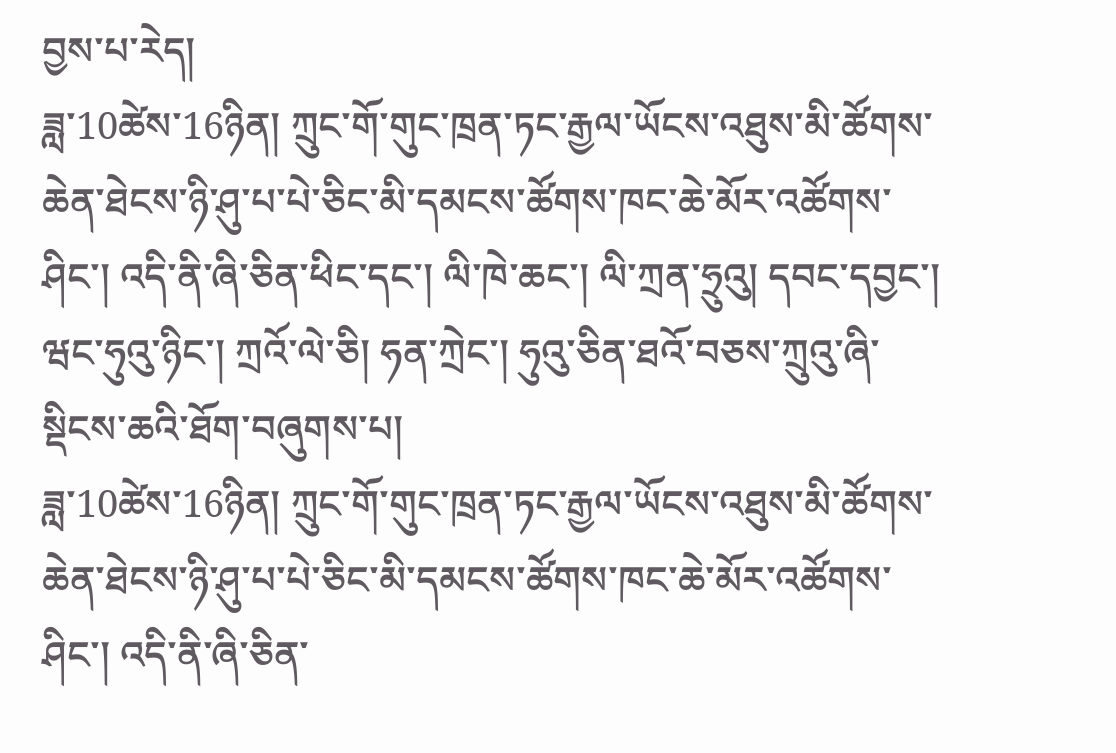བྱས་པ་རེད།
ཟླ་10ཚེས་16ཉིན། ཀྲུང་གོ་གུང་ཁྲན་ཏང་རྒྱལ་ཡོངས་འཐུས་མི་ཚོགས་ཆེན་ཐེངས་ཉི་ཤུ་པ་པེ་ཅིང་མི་དམངས་ཚོགས་ཁང་ཆེ་མོར་འཚོགས་ཤིང་། འདི་ནི་ཞི་ཅིན་ཕིང་དང་། ལི་ཁེ་ཆང་། ལི་ཀྲན་ཧྲུའུ། དབང་དབྱང་། ཝང་ཧུའུ་ཉིང་། ཀྲའོ་ལེ་ཅི། ཧན་ཀྲེང་། ཧུའུ་ཅིན་ཐའོ་བཅས་ཀྲུའུ་ཞི་སྡིངས་ཆའི་ཐོག་བཞུགས་པ།
ཟླ་10ཚེས་16ཉིན། ཀྲུང་གོ་གུང་ཁྲན་ཏང་རྒྱལ་ཡོངས་འཐུས་མི་ཚོགས་ཆེན་ཐེངས་ཉི་ཤུ་པ་པེ་ཅིང་མི་དམངས་ཚོགས་ཁང་ཆེ་མོར་འཚོགས་ཤིང་། འདི་ནི་ཞི་ཅིན་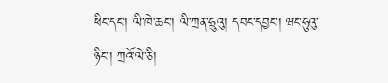ཕིང་དང་། ལི་ཁེ་ཆང་། ལི་ཀྲན་ཧྲུའུ། དབང་དབྱང་། ཝང་ཧུའུ་ཉིང་། ཀྲའོ་ལེ་ཅི།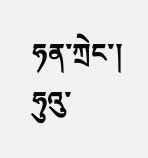ཧན་ཀྲེང་། ཧུའུ་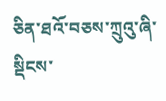ཅིན་ཐའོ་བཅས་ཀྲུའུ་ཞི་སྡིངས་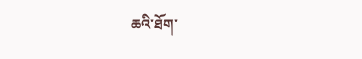ཆའི་ཐོག་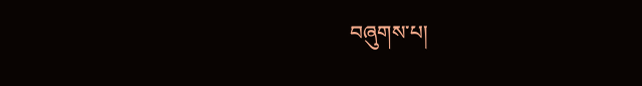བཞུགས་པ།